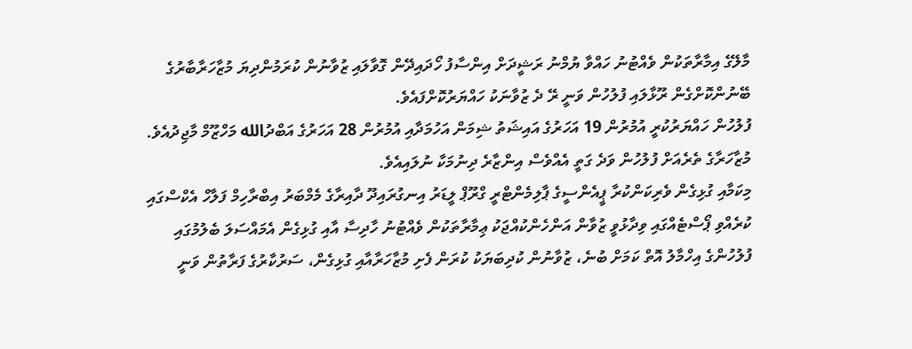މާލޭގެ އިމާރާތަކުން ވެއްޓުނު ހައްވާ ޔުމްނު ރަޝީދަށް އިންސާފު ހޯދައިދޭން ގޮވާލައި ޒުވާނުން ކުރަމުންދިޔަ މުޒާހަރާބާރުގެ ބޭނުންކޮށްގެން ރޫޅާލައި ފުލުހުން ވަނީ ރޭ ދެ ޒުވާނަކު ހައްޔަރުކޮށްފައެވެ.
ފުލުހުން ހައްޔަރުކުރީ އުމުރުން 19 އަހަރުގެ އައިޝަތު ޝިމަން އަހުމަދާއި އުމުރުން 28 އަހަރުގެ އަބްދުالله މަހްޒޫމް މާޖިދުއެވެ. މުޒާހަރާގެ ތެރެއަށް ފުލުހުން ވަދެ ގަތީ އެއްވެސް އިންޒާރެ ދިނުމަކާ ނުލައިއެވެ.
މިކަމާއި ގުޅިގެން ވެރިކަންކުރާ ޕީއެންސީގެ ޕާލިމެންޓްރީ ގްރޫޕް ލީޑަރު އިނގުރައިދޫ ދާއިރާގެ މެމްބަރު އިބްރާހިމް ފަލާހް އެކްސްގައި ކުރެއްވި ޕޯސްޓެއްގައި ވިދާޅުވީ ޒުވާން އަންހެންކުއްޖަކު ޢިމާރާތަކުން ވެއްޓުނު ހާދިސާ އާއި ގުޅިގެން އެމައްސަލަ ބެލުމުގައި ފުލުހުންގެ އިހްމާލު އޮތް ކަމަށް ބުނެ، ޒުވާނުން ކުދިބަޔަކު ކުރަން ފެށި މުޒާހަރާއާއި ގުޅިގެން، ސަރުކާރުގެ ފަރާތުން ވަނީ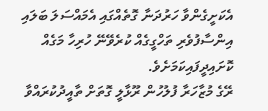އެކަށީގެންވާ ހަރުދަނާ ގޮތެއްގައި އެމައްސަލަ ބަލައި އިންސާފުވެރި ތަހްގީގެއް ކުރެވޭނޭ ހުރިހާ މަގެއް ކޮށައިދީފައިކަމަށެވެ.
ރޭގެ މުޒާހަރާ ފުލުހުން ރޫޅާލީ ގޮތަށް ތާއީދުކުރައްވާ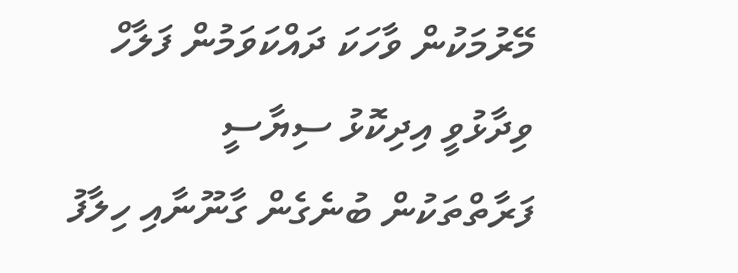މޭރުމަކުން ވާހަކަ ދައްކަވަމުން ފަލާހް ވިދާޅުވީ އިދިކޮޅު ސިޔާސީ ފަރާތްތަކުން ބުނެގެން ގާނޫނާއި ހިލާފު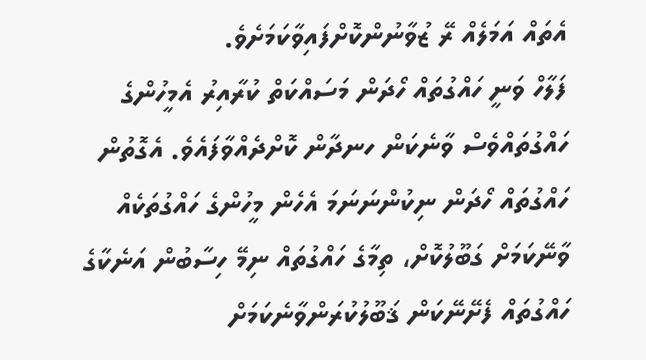އެތައް އަމަލެއް ރޭ ޒުވާނުންކޮށްފައިވާކަމަށެވެ.
ފަލާހް ވަނީ ހައްގުތައް ހޯދަން މަސައްކަތް ކުރާއިރު އެމީހުންގެ ހައްގުތައްވެސް ވާނެކަން ހނދާން ކޮށްދެއްވާފައެވެ. އެގޮތުން ހައްގުތައް ހޯދަން ނިކުންނަނަމަ އެހެން މީހުންގެ ހައްގުތަކެއް ވާނޭކަމަށް ގަބޫލުކޮށް، ތިމާގެ ހައްގުތައް ނިމޭ ހިސާބުން އަނެކާގެ ހައްގުތައް ފެށޭނޭކަން ޤަބޫލުކުރަންވާނެކަމަށް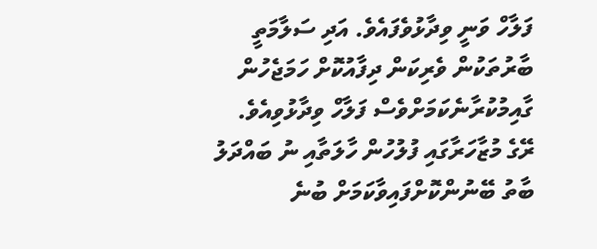ފަލާހް ވަނީ ވިދާޅުވެފައެވެ. އަދި ސަލާމަތީ ބާރުތަކުން ވެރިކަން ދިފާއުކޮށް ހަމަޖެހުން ގާއިމުކުރާނެކަމަށްވެސް ފަލާހް ވިދާޅުވިއެވެ.
ރޭގެ މުޒާހަރާގައި ފުލުހުން ހާލަތާއި ނު ބައްދަލު ބާތު ބޭނުންކޮށްފައިވާކަމަށް ބުނެ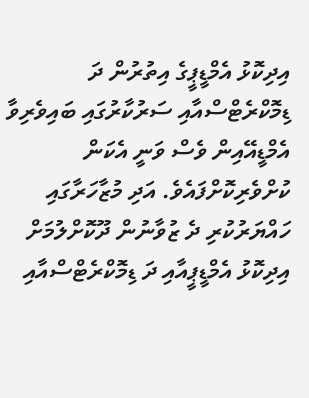އިދިކޮޅު އެމްޑީޕީގެ އިތުރުން ދަ ޑިމޮކްރެޓްސްއާއި ސަރުކާރުގައި ބައިވެރިވާ އެމްޑީއޭއިން ވެސް ވަނީ އެކަން ކުށްވެރިކޮށްފައެވެ. އަދި މުޒާހަރާގައި ހައްޔަރުކުރި ދެ ޒުވާނުން ދޫކޮށްލުމަށް އިދިކޮޅު އެމްޑީޕީއާއި ދަ ޑިމޮކްރެޓްސްއާއި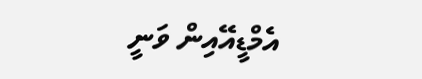އެމްޑީއޭއިން ވަނީ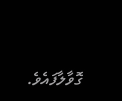ގޮވާލާފައެވެ.